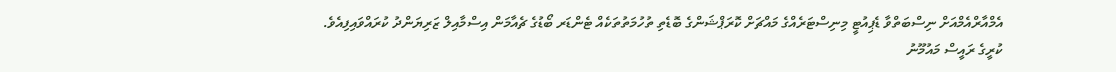އެމްއާރްއެމްއަށް ނިސްބަތްވާ ޑެޕިއުޓީ މިނިސްޓަރެއްގެ މައްޗަށް ކޮރަޕްޝަންގެ ބޮޑެތި ތުހުމަތުތަކެއް ޓެންޑަރ ބޯޑުގެ ޗެއާމަން އިސްމާއިލް ޒަރިޔަންދު ކުރައްވައިފިއެވެ.
ކުރީގެ ރައީސް މައުމޫނު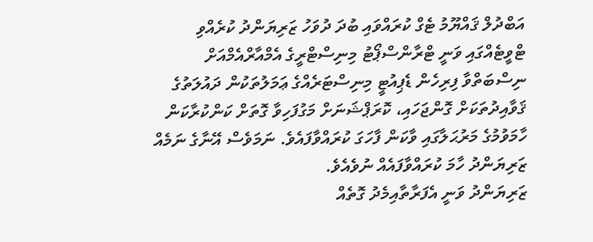އަބްދުލް ޤައްޔޫމު ޓެގް ކުރައްވައި ބުދަ ދުވަހު ޒަރިޔަންދު ކުރެއްވި ޓްވީޓެއްގައި ވަނީ ޓްރާންސްޕޯޓު މިނިސްޓްރީގެ އެމްއާރްއެމްއަށް ނިސްބަތްވާ ފިރިހެން ޑެޕިއުޓީ މިނިސްޓަރެއްގެ ޢަމަލުތަކުން ދައުލަތުގެ ޤަވާއިދުތަކަށް ގޮންޖަހައި، ކޮރަޕްޝަނަށް މަގުފަހިވާ ގޮތަށް ކަންކުރާކަން ހާމަވުމުގެ މަރުޙަލާގައި ވާކަން ފާހަގަ ކުރައްވާފައެވެ. ނަމަވެސް އޭނާގެ ނަމެއް ޒަރިޔަންދު ހާމަ ކުރައްވާފައެއް ނުވެއެވެ.
ޒަރިޔަންދު ވަނީ އެފަރާތާއިމެދު ގޮތެއް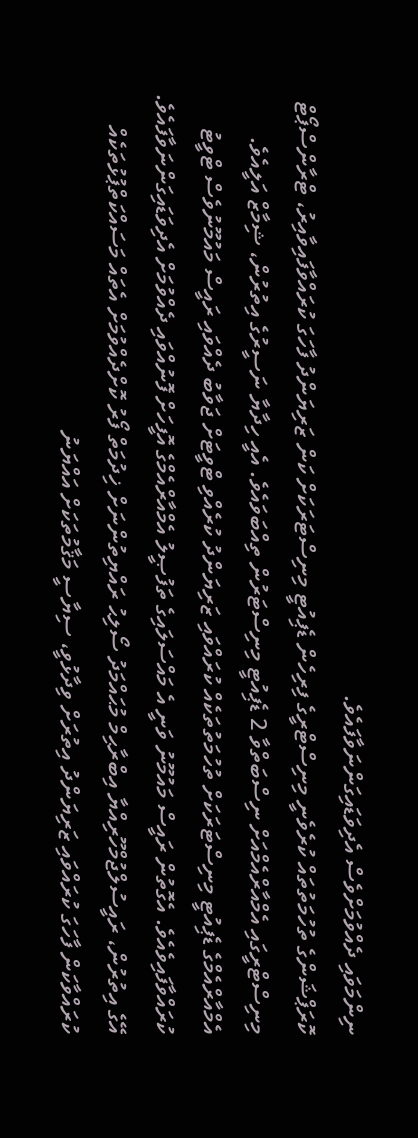ނިންމަވައި ދެއްވުމަށްވެސް އެދިވަޑައިގަންނަވާފައެވެ.
ކޮރަޕްޝަންގެ ތުހުމަތުތައް ކުރެވެނީ މިނިސްޓްރީގެ ފިރިހެން ޑެޕިއުޓީ މިނިސްޓަރަކަށް ކަން ޒަރިޔަންދު ފާހަގަ ކުރައްވާފައިވާއިރު، ޓްރާންސްޕޯޓް މިނިސްޓްރީގައި އެމްއާރްއެމްއަށް ނިސްބަތްވާ 2 ޑެޕިއުޓީ މިނިސްޓަރުން ތިއްބަވައެވެ. އެއީ ހިދާޔާ ނަސީރުގެ އިތުރުން، ޝިމާޒް އަލީއެވެ.
އެމްއާރްއެމްގެ ޑެޕިއުޓީ މިނިސްޓަރަކަށް ތުހުމަތުތަކެއް ކުރައްވައި ޒަރިޔަންދު ކުރެއްވި ޓްވީޓަށް ޖަވާބު ދެއްވައި ރައީސް މައުމޫނުވެސް ޓްވީޓު ކުރައްވާފައިވެއެވެ. އެގޮތުން ރައީސް މައުމޫނު ވަނީ އެ މައްސަލައިގެ ތަފުޞީލު އެމްއާރްއެމްގެ އޮފީހަށް ފޮނުއްވައި ދެއްވުމަށް އެދިވަޑައިގަންނަވާފައެވެ.
އޭގެ އިތުރުން، ރައީސުލްޖުމްހޫރިއްޔާ އިބްރާޙިމް މުޙައްމަދު ސޯލިޙު ރައްޔިތުންނަށް ޚިދުމަތް ފޯރު ކޮށްދެއްވުމަށް އެތައް މަސައްކަތްޕުޅުތަކެއް ކުރައްވާކަން ފާހަގަ ކުރައްވައި ޒަރިޔަންދު އިތުރަށް ވިދާޅުވީ، ސިޔާސީ މަޤާމުތަކަށް އައްޔަނު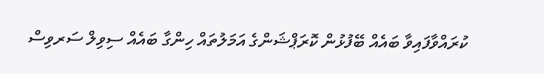ކުރައްވާފައިވާ ބައެއް ބޭފުޅުން ކޮރަޕްޝަންގެ އަމަލުތައް ހިންގާ ބައެއް ސިވިލް ސަރވިސް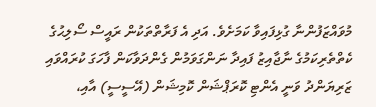މުވައްޒަފުންނާ ގުޅިފައިވާ ކަމަށެވެ. އަދި އެ ފަރާތްތަކުން ރައީސް ސޯލިޙުގެ ކެތްތެރިކަމުގެ ނާޖާއިޒު ފައިދާ ނަންގަވަމުން ގެންދަވާކަން ފާހަގަ ކުރައްވައި ޒަރިޔަންދު ވަނީ އެންޓި ކޮރަޕްޝަން ކޮމިޝަން (އޭސީސީ) އާއި،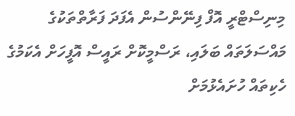މިނިސްޓްރީ އޮފް ފިނޭންސުން އެފަދަ ފަރާތްތަކުގެ މައްސަލަތައް ބަލައި، ރަސްމީކޮށް ރައީސް އޮފީހަށް އެކަމުގެ ހެކިތައް ހުށައެޅުމަށް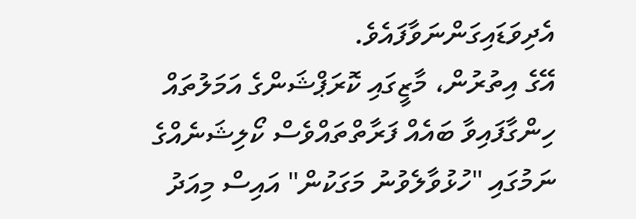އެދިވަޑައިގަންނަވާފައެވެ.
އޭގެ އިތުރުން، މާޒީގައި ކޮރަޕްޝަންގެ އަމަލުތައް ހިންގާފައިވާ ބައެއް ފަރާތްތައްވެސް ކޯލިޝަނެއްގެ ނަމުގައި "ހުޅުވާލެވުނު މަގަކުން" އައިސް މިއަދު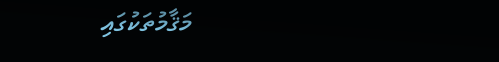މަޤާމުތަކުގައި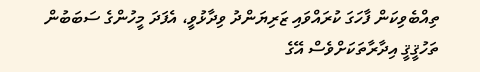ތިއްބެވިކަން ފާހަގަ ކުރައްވައި ޒަރިޔަންދު ވިދާޅުވީ، އެފަދަ މީހުންގެ ސަބަބުން ތަހުޤީޤީ އިދާރާތަކަށްވެސް އޭގެ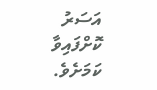އަސަރު ކޮށްފައިވާ ކަމަށެވެ.